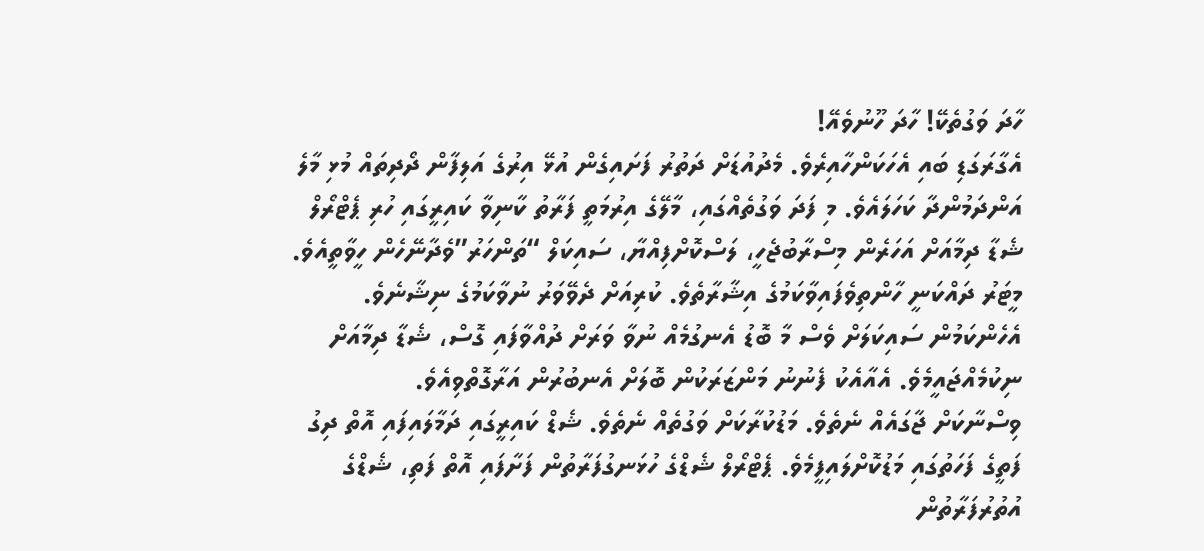ހާދަ ވަގުތެކޭ! ހާދަ ހޫނުވެއޭ!
އެގާރަގަޑި ބައި އެހަކަންހާއިރެވެ. މެދުއުޑަށް ދަތުރު ފަށައިގެން އުޅޭ އިރުގެ އަލިފާން ދޯދިތައް މުޅި މާލެ އަންދަމުންދާ ކަހަލައެވެ. މި ފަދަ ވަގުތެއްގައި، މާލޭގެ އިރުމަތީ ފަރާތު ކާނިވާ ކައިރީގައި ހުރި ޕެޓްރޯލް ޝެޑާ ދިމާއަށް އަހަރެން މިސްރާބުޖެހީ، ލަސްކޮށްފިއްޔާ، ސައިކަލް “ތަންހަރު”ވެދާނޭހެން ހީވާތީއެވެ. މީޓަރު ދައްކަނީ ހާންތިވެފައިވާކަމުގެ އިޝާރާތެވެ. ކުރިއަށް ދެވޭވަރު ނުވާކަމުގެ ނިޝާނެވެ. އެހެންކަމުން ސައިކަލަށް ވެސް މާ ބޮޑު އެނގުމެއް ނުވާ ވަރަށް ދުއްވާފައި ގޮސް، ޝެޑާ ދިމާއަށް ނިކުމެއްޖައީމެވެ. އެއާއެކު ފެނުނު މަންޒަރަކުން ބޮލަށް އެނބުރުން އަރާގޮތްވިއެވެ.
ވިސްނާކަށް ޖާގައެއް ނެތެވެ. މަޑުކުރާކަށް ވަގުތެއް ނެތެވެ. ޝެޑް ކައިރީގައި ދަމާލައިފައި އޮތް ދިގު ފަތީގެ ފަހަތުގައި މަޑުކޮށްލައިފީމެވެ. ޕެޓްރޯލް ޝެޑްގެ ހުޅަނގުފަރާތުން ފަށާފައި އޮތް ފަތި، ޝެޑްގެ އުތުރުފަރާތުން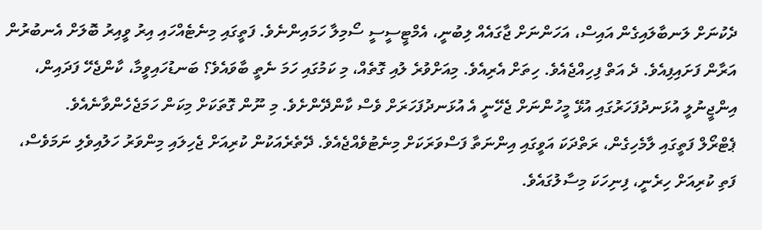ދެކުނަށް ލަނބާލައިގެން އައިސް، އަހަންނަށް ޖާގައެއް ލިބުނީ، އެމްޓީސީސީ ސޯމިލާ ހަމައިންނެވެ. ފަތީގައި މިނެޓެއްހައި އިރު ވީއިރު ބޮލަށް އެނބުރުން އަރާން ފަށައިފިއެވެ. ދެ އަތް ފިހިއްޖެއެވެ. ހިތަށް އެރިއެވެ. މިއަށްވުރެ ލުއި ގޮތެއް، މި ކަމުގައި ހަމަ ނެތީ ބާވައެވެ؟ ބަނޑުހައިވީމާ، ކާންޖެހޭ ފަދައިން، އިންޖީނުލީ އުޅަނދުފަހަރުގައި އުޅޭ މީހުންނަށް ޖެހޭނީ އެ އުޅަނދުފަހަރަށް ވެސް ކާންދޭންށެވެ. މި ނޫން ގޮތަކަށް މިކަން ހަމަޖެހެންވާނެއެވެ.
ޕެޓްރޯލް ފަތީގައި ލާމެހިގެން، ރަތްދަކަ އަވީގައި އިންނަތާ ފަސްވަރަކަށް މިނެޓުވެއްޖެއެވެ. ދޭތެރެއަކުން ކުރިއަށް ޖެހިލައި މިންވަރު ހަލުއިވެލި ނަމަވެސް، ފަތި ކުރިއަށް ހިރެނީ، ފިނިހަކަ މިސާލުގައެވެ.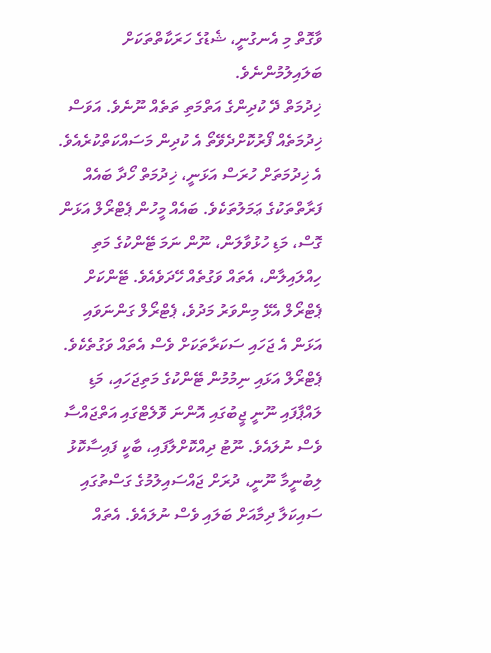ވާގޮތް މި އެނގުނީ، ޝެޑުގެ ހަރަކާތްތަކަށް ބަލައިލުމުންނެވެ.
ޚިދުމަތް ދޭ ކުދިންގެ އަތްމަތި ތަތެއް ނޫނެވެ. އަވަސް ޚިދުމަތެއް ފޯރުކޮށްދެވޭތޯ އެ ކުދިން މަސައްކަތްކުރެއެވެ. އެ ޚިދުމަތަށް ހުރަސް އަޅަނީ، ޚިދުމަތް ހޯދާ ބައެއް ފަރާތްތަކުގެ ޢަމަލުތަކެވެ. ބައެއް މީހުން ޕެޓްރޯލް އަޅަން ގޮސް، މަޑި ހުޅުވާލަން، ނޫން ނަމަ ޓޭންކުގެ މަތި ހިއްލައިލާން، އެތައް ވަގުތެއް ހޭދަވެއެވެ. ޓޭންކަށް ޕެޓްރޯލް އެޅޭ މިންވަރު މަދުވެ، ޕެޓްރޯލް ގަންނަވައި އަޅަން އެ ޖަހައި ސަކަރާތަކަށް ވެސް އެތައް ވަގުތެކެވެ. ޕެޓްރޯލް އަޅައި ނިމުމުން ޓޭންކުގެ މަތިޖަހައި، މަޑި ލައްޕާފައި ނޫނީ ޖީބުގައި އޮންނަ ވޮލެޓްގައި އަތްޖައްސާ ވެސް ނުލައެވެ. ނޫޓު ދިއްކޮށްލާފައި، ބާކީ ފައިސާކޮޅު ލިބުނީމާ ނޫނީ، ދުރަށް ޖައްސައިލުމުގެ ގަސްތުގައި ސައިކަލާ ދިމާއަށް ބަލައި ވެސް ނުލައެވެ. އެތައް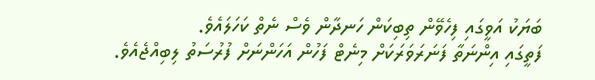ބަޔަކު އަވީގައި ފިހެވޭން ތިބިކަން ހަނދާން ވެސް ނެތް ކަހަލައެވެ.
ފަތީގައި އިންނަތާ ފަނަރަވަރަކަށް މިނެޓް ފަހުން އަހަންނަށް ފުރުސަތު ލިބިއްޖެއެވެ.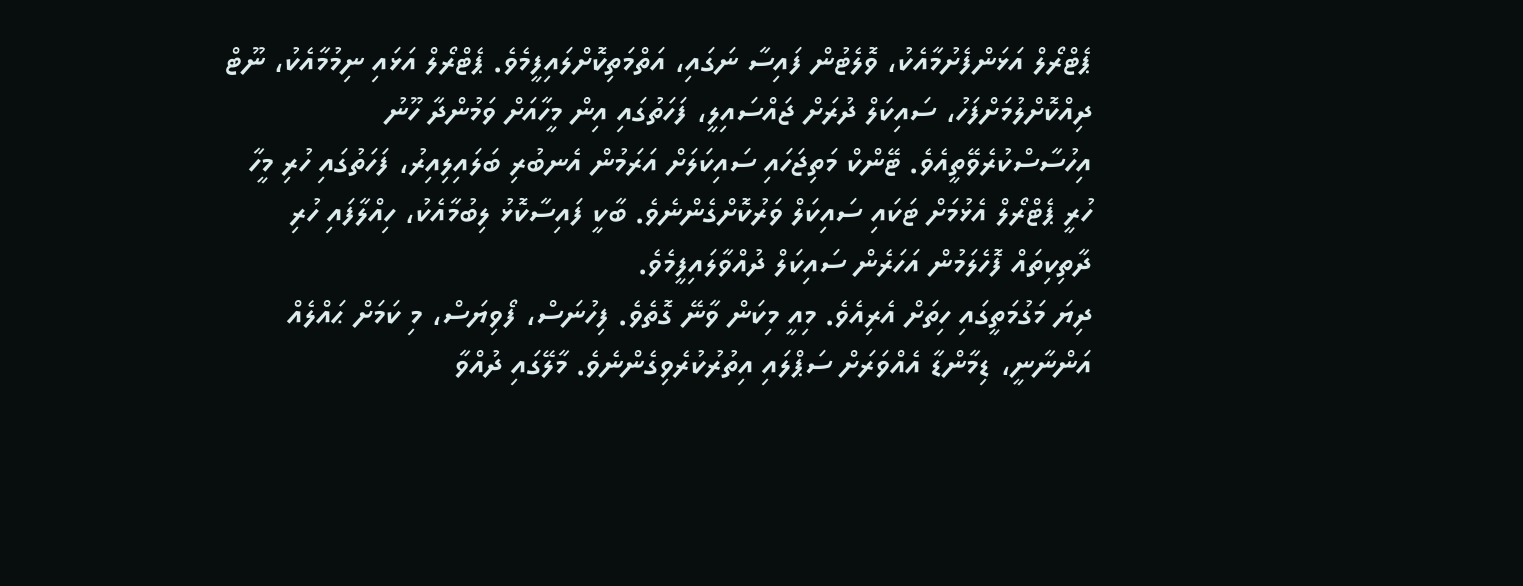ޕެޓްރޯލް އަޅަންފެށުމާއެކު، ވޮލެޓުން ފައިސާ ނަގައި، އަތްމަތިކޮށްލައިފީމެވެ. ޕެޓްރޯލް އަޅައި ނިމުމާއެކު، ނޫޓް ދިއްކޮށްލުމަށްފަހު، ސައިކަލް ދުރަށް ޖައްސައިލީ، ފަހަތުގައި އިން މީހާއަށް ވަމުންދާ ހޫނު އިހުސާސްކުރެވޭތީއެވެ. ޓޭންކް މަތިޖަހައި ސައިކަލަށް އަރަމުން އެނބުރި ބަލައިލިއިރު، ފަހަތުގައި ހުރި މީހާ ހުރީ ޕެޓްރޯލް އެޅުމަށް ޓަކައި ސައިކަލް ވަރުކޮށްގެންނެވެ. ބާކީ ފައިސާކޮޅު ލިބުމާއެކު، ހިއްލާފައި ހުރި ދާތިކިތައް ފޮހެލަމުން އަހަރެން ސައިކަލް ދުއްވާލައިފީމެވެ.
ދިޔަ މަގުމަތީގައި ހިތަށް އެރިއެވެ. މިއީ މިކަން ވާނޭ ގޮތެވެ. ފިހުނަސް، ފޯވިޔަސް، މި ކަމަށް ޙައްލެއް އަންނާނީ، ޑިމާންޑާ އެއްވަރަށް ސަޕްލައި އިތުރުކުރެވިގެންނެވެ. މާލޭގައި ދުއްވާ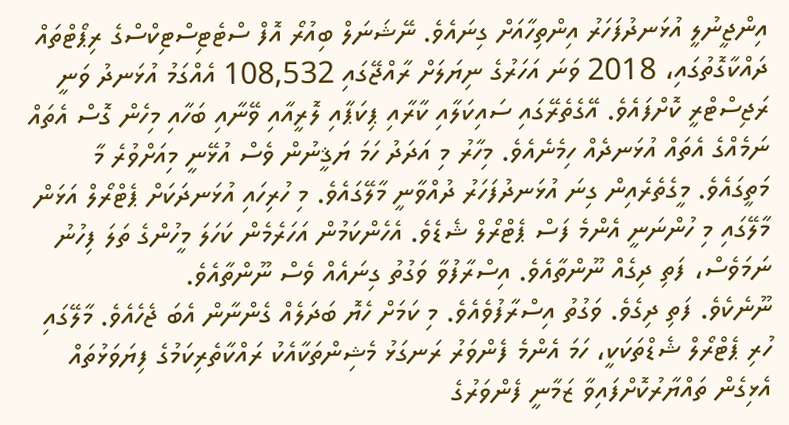އިންޖީނުލީ އުޅަނދުފަހަރު އިންތިހާއަށް ގިނައެވެ. ނޭޝަނަލް ބިއުރޯ އޮފް ސްޓެޓިސްޓިކްސްގެ ރިޕޯޓްތައް ދައްކާގޮތުގައި، 2018 ވަނަ އަހަރުގެ ނިޔަލަށް ރާއްޖޭގައި 108,532 އެއްގަމު އުޅަނދު ވަނީ ރަޖިސްޓްރީ ކޮށްފައެވެ. އޭގެތެރޭގައި ސައިކަލާއި ކާރާއި ޕިކަޕާއި ލޮރީއާއި ވޭނާއި ބަހާއި މިހެން ގޮސް އެތައް ނަމެއްގެ އެތައް އުޅަނދެއް ހިމެނެއެވެ. މިހާރު މި އަދަދު ހަމަ ޔަޤީނުން ވެސް އުޅޭނީ މިއަށްވުރެ މާ މަތީގައެވެ. މީގެތެރެއިން ގިނަ އުޅަނދުފަހަރު ދުއްވާނީ މާލޭގައެވެ. މި ހުރިހައި އުޅަނދަކަށް ޕެޓްރޯލް އަޅަން މާލޭގައި މި ހުންނަނީ އެންމެ ފަސް ޕެޓްރޯލް ޝެޑެވެ. އެހެންކަމުން އަހަރެމެން ކަހަލަ މީހުންގެ ތަލަ ފިހުނު ނަމަވެސް، ފަތި ދިގެއް ނޫންތާއެވެ. އިސްރާފުވާ ވަގުތު ގިނައެއް ވެސް ނޫންތާއެވެ.
ނޫނެކެވެ. ފަތި ދިގެވެ. ވަގުތު އިސްރާފުވެއެވެ. މި ކަމަށް ހެޔޮ ބަދަލެއް ގެންނާން އެބަ ޖެހެއެވެ. މާލޭގައި ހުރި ޕެޓްރޯލް ޝެޑްތަކަކީ، ހަމަ އެންމެ ފެންވަރު ރަނގަޅު މެޝިންތަކާއެކު ރައްކާތެރިކަމުގެ ފިޔަވަޅުތައް އެޅިގެން ތައްޔާރުކޮށްފައިވާ ޒަމާނީ ފެންވަރުގެ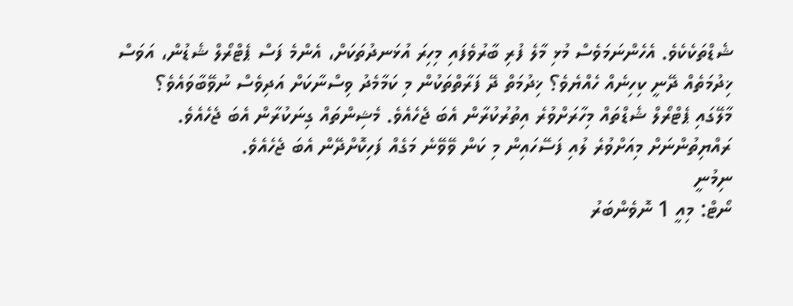ޝެޑްތަކެކެވެ. އެހެންނަމަވެސް މުޅި މާލެ ފުރި ބާރުވެފައި މިހިރަ އުޅަނދުތަކަށް، އެންމެ ފަސް ޕެޓްރޯލް ޝެޑުން، އަވަސް ޚިދުމަތެއް ދޭނީ ކިހިނެއް ހެއްޔެވެ؟ ޚިދުމަތް ދޭ ފަރާތްތަކުން މި ކަމާމެދު ވިސްނާކަށް އަދިވެސް ނުވޭބާވައެވެ؟ މާލޭގައި ޕެޓްރޯލް ޝެޑްތައް މިހާރަށްވުރެ އިތުރުކުރާން އެބަ ޖެހެއެވެ. މެޝިންތައް ގިނަކުރާން އެބަ ޖެހެއެވެ. ރައްޔިތުންނަށް މިއަށްވުރެ ލުއި ފަސޭހައިން މި ކަން ވޭވޭނެ މަގެއް ފަހިކޮށްދޭން އެބަ ޖެހެއެވެ.
ނިމުނީ
ނޯޓް: މިއީ 1 ނޮވެންބަރު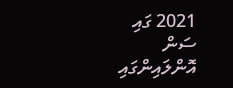2021 ގައި ސަން އޮންލައިންގައި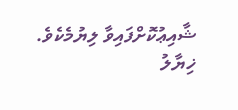ޝާއިޢުކޮށްފައިވާ ލިޔުމެކެވެ.
ޚިޔާލު